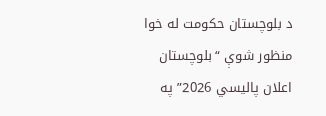د بلوچستان حکومت له خوا منظور شوې “بلوچستان اعلان پالیسي 2026” په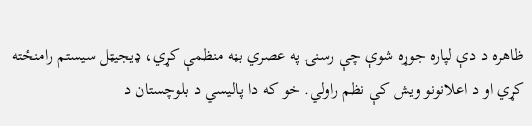ظاهره د دې لپاره جوړه شوې چې رسنۍ په عصري بڼه منظمې کړي، ډیجیټل سیستم رامنځته کړي او د اعلانونو ویش کې نظم راولي. خو که دا پالیسي د بلوچستان د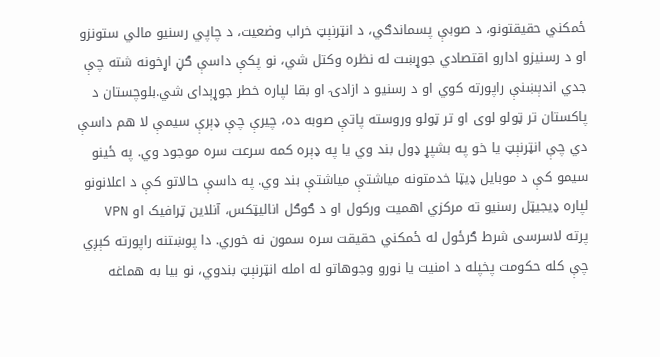ځمکني حقیقتونو، د صوبې پسماندګي، د انټرنېټ خراب وضعیت، د چاپي رسنیو مالي ستونزو او د رسنیزو ادارو اقتصادي جوړښت له نظره وکتل شي، نو پکې داسې ګڼ اړخونه شته چې جدي اندېښنې راپورته کوي او د رسنیو د ازادۍ او بقا لپاره خطر جوړېدای شي.بلوچستان د پاکستان تر ټولو لوی او تر ټولو وروسته پاتې صوبه ده، چیرې چې ډېرې سیمې لا هم داسې دي چې انټرنېټ یا خو په بشپړ ډول بند وي یا په ډېره کمه سرعت سره موجود وي. په ځینو سیمو کې د موبایل ډیټا خدمتونه میاشتې میاشتې بند وي. په داسې حالاتو کې د اعلانونو لپاره ډیجیټل رسنیو ته مرکزي اهمیت ورکول او د ګوګل انالیټکس، آنلاین ټرافیک او VPN پرته لاسرسی شرط ګرځول له ځمکني حقیقت سره سمون نه خوري. دا پوښتنه راپورته کېږي چې کله حکومت پخپله د امنیت یا نورو وجوهاتو له امله انټرنېټ بندوي، نو بیا به هماغه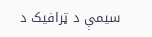سیمې د ټرافیک د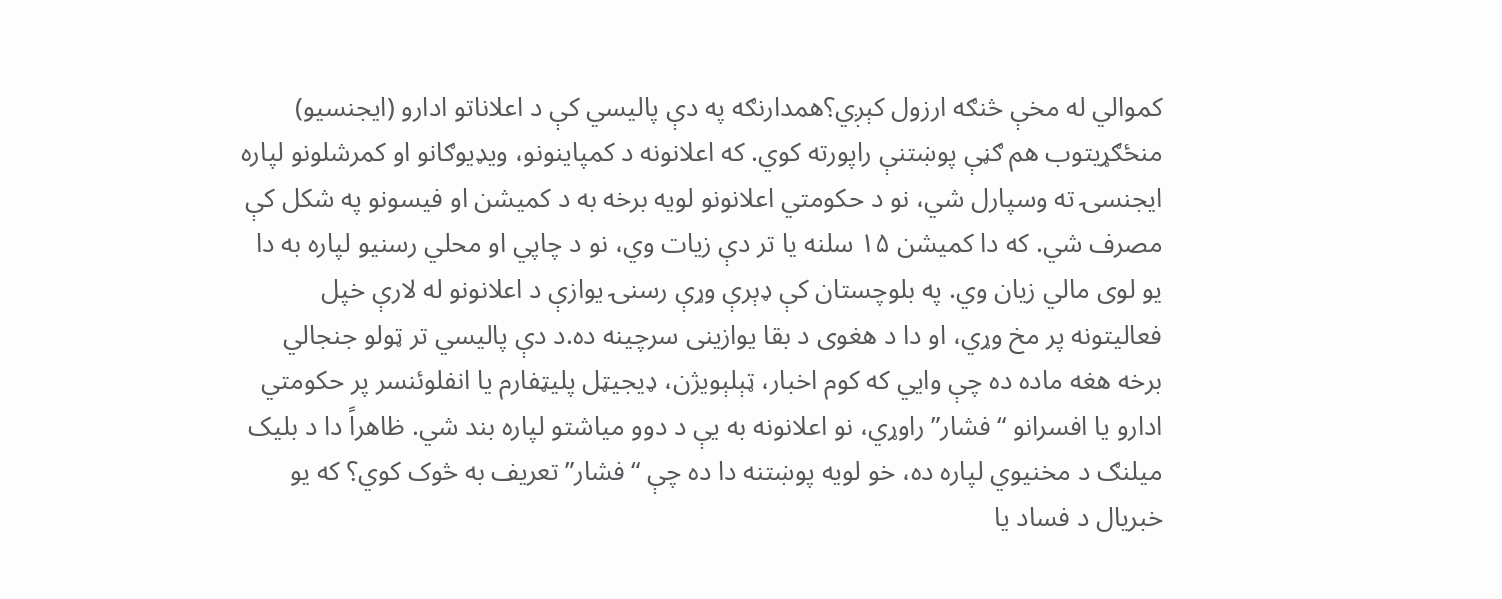کموالي له مخې څنګه ارزول کېږي؟همدارنګه په دې پالیسي کې د اعلاناتو ادارو (ایجنسيو) منځګړیتوب هم ګڼې پوښتنې راپورته کوي. که اعلانونه د کمپاینونو، ویډیوګانو او کمرشلونو لپاره ایجنسۍ ته وسپارل شي، نو د حکومتي اعلانونو لویه برخه به د کمیشن او فیسونو په شکل کې مصرف شي. که دا کمیشن ۱۵ سلنه یا تر دې زیات وي، نو د چاپي او محلي رسنیو لپاره به دا یو لوی مالي زیان وي. په بلوچستان کې ډېرې وړې رسنۍ یوازې د اعلانونو له لارې خپل فعالیتونه پر مخ وړي، او دا د هغوی د بقا یوازینی سرچینه ده.د دې پالیسي تر ټولو جنجالي برخه هغه ماده ده چې وایي که کوم اخبار، ټېلېویژن، ډیجیټل پلیټفارم یا انفلوئنسر پر حکومتي ادارو یا افسرانو “فشار” راوړي، نو اعلانونه به یې د دوو میاشتو لپاره بند شي. ظاهراً دا د بلیک میلنګ د مخنیوي لپاره ده، خو لویه پوښتنه دا ده چې “فشار” تعریف به څوک کوي؟ که یو خبریال د فساد یا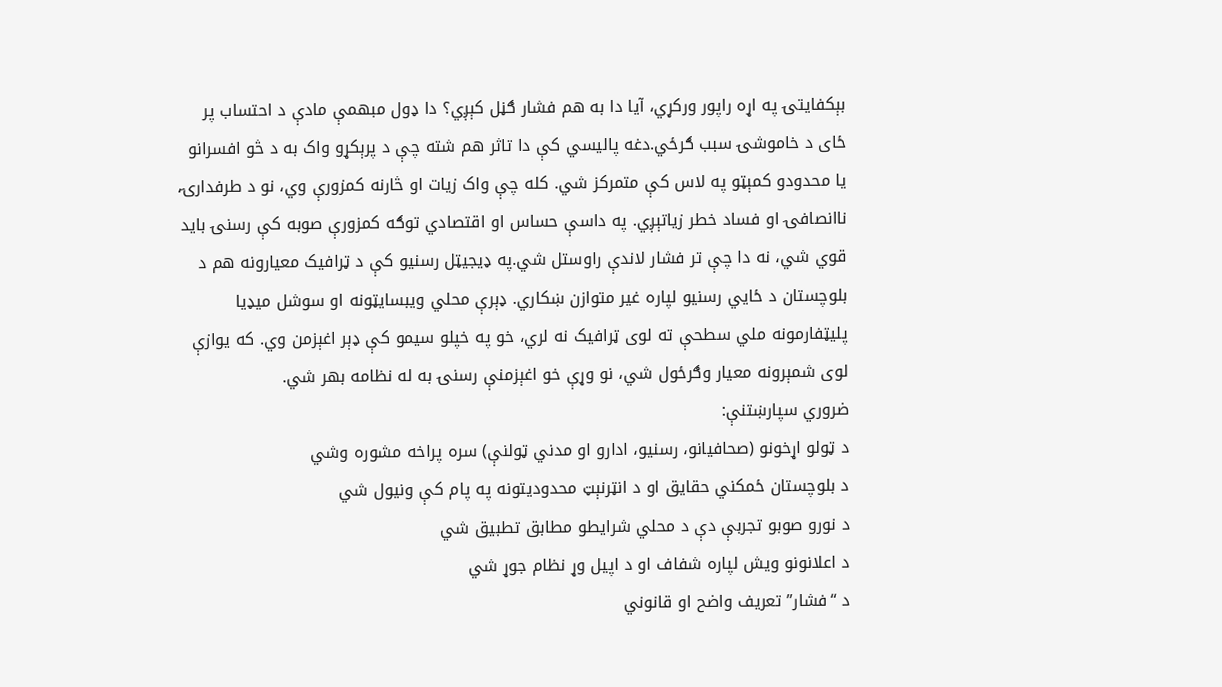بېکفایتۍ په اړه راپور ورکړي، آیا دا به هم فشار ګڼل کېږي؟ دا ډول مبهمې مادې د احتساب پر ځای د خاموشۍ سبب ګرځي.دغه پالیسي کې دا تاثر هم شته چې د پرېکړو واک به د څو افسرانو یا محدودو کمېټو په لاس کې متمرکز شي. کله چې واک زیات او څارنه کمزورې وي، نو د طرفدارۍ، ناانصافۍ او فساد خطر زیاتېږي. په داسې حساس او اقتصادي توګه کمزورې صوبه کې رسنۍ باید قوي شي، نه دا چې تر فشار لاندې راوستل شي.په ډیجیټل رسنیو کې د ټرافیک معیارونه هم د بلوچستان د ځايي رسنیو لپاره غیر متوازن ښکاري. ډېرې محلي ویبسایټونه او سوشل میډیا پلیټفارمونه ملي سطحې ته لوی ټرافیک نه لري، خو په خپلو سیمو کې ډېر اغېزمن وي. که یوازې لوی شمېرونه معیار وګرځول شي، نو وړې خو اغېزمنې رسنۍ به له نظامه بهر شي.
ضروري سپارښتنې:
د ټولو اړخونو (صحافیانو، رسنیو، ادارو او مدني ټولنې) سره پراخه مشوره وشي
د بلوچستان ځمکني حقایق او د انټرنېټ محدودیتونه په پام کې ونیول شي
د نورو صوبو تجربې دې د محلي شرایطو مطابق تطبیق شي
د اعلانونو ویش لپاره شفاف او د اپیل وړ نظام جوړ شي
د “فشار” تعریف واضح او قانوني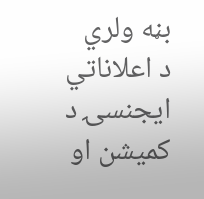بڼه ولري
د اعلاناتي ایجنسۍ د کمیشن او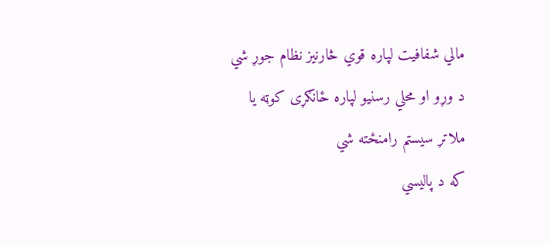مالي شفافیت لپاره قوي څارنیز نظام جوړ شي
د وړو او محلي رسنیو لپاره ځانګړی کوټه یا ملاتړ سیستم رامنځته شي
که د پالیسي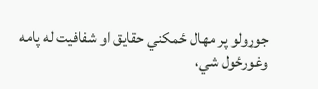جوړولو پر مهال ځمکني حقایق او شفافیت له پامه وغورځول شي،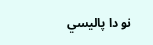نو دا پالیسي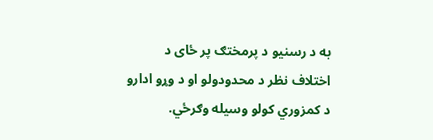به د رسنیو د پرمختګ پر ځای د اختلاف نظر د محدودولو او د وړو ادارو د کمزوري کولو وسیله وګرځي.